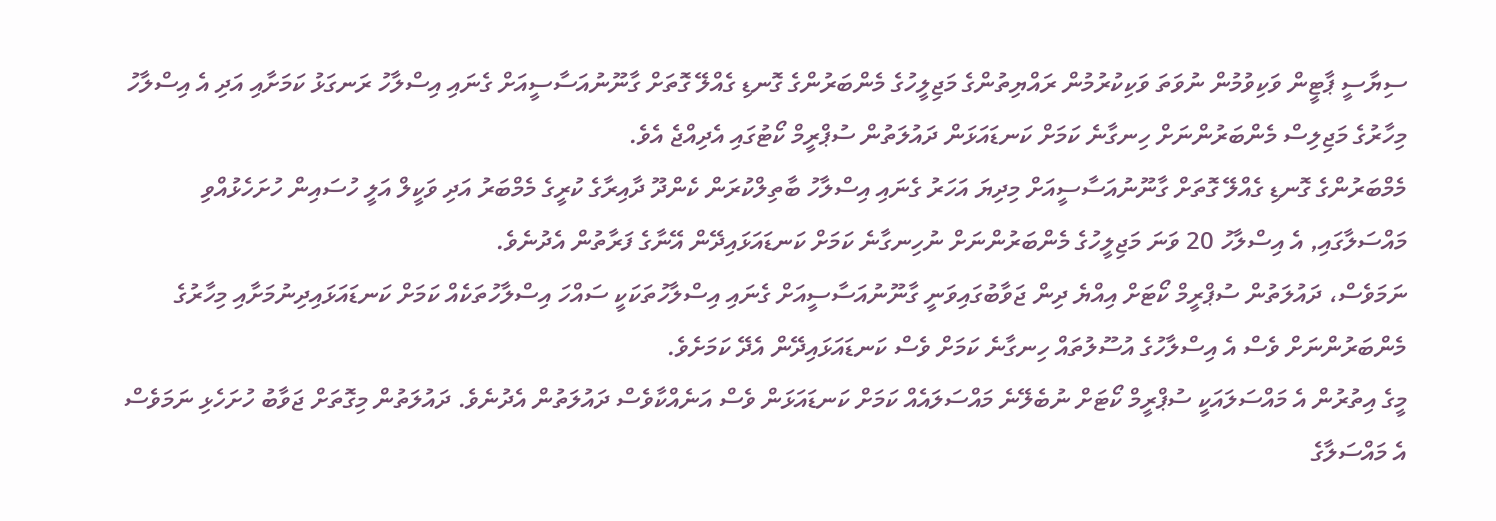ސިޔާސީ ޕާޓީން ވަކިވުމުން ނުވަތަ ވަކިކުރުމުން ރައްޔިތުންގެ މަޖިލީހުގެ މެންބަރުންގެ ގޮނޑި ގެއްލޭ ގޮތަށް ގާނޫނުއަސާސީއަށް ގެނައި އިސްލާހު ރަނގަޅު ކަމަށާއި އަދި އެ އިސްލާހު މިހާރުގެ މަޖިލިސް މެންބަރުންނަށް ހިނގާނެ ކަމަށް ކަނޑައަޅަން ދައުލަތުން ސުޕްރީމް ކޯޓުގައި އެދިއްޖެ އެވެ.
މެމްބަރުންގެ ގޮނޑި ގެއްލޭ ގޮތަށް ގާނޫނުއަސާސީއަށް މިދިޔަ އަހަރު ގެނައި އިސްލާހު ބާތިލްކުރަން ކެންދޫ ދާއިރާގެ ކުރީގެ މެމްބަރު އަދި ވަކީލް އަލީ ހުސައިން ހުށަހެޅުއްވި މައްސަލާގައި, އެ އިސްލާހު 20 ވަނަ މަޖިލީހުގެ މެންބަރުންނަށް ނުހިނގާނެ ކަމަށް ކަނޑައަޅައިދޭން އޭނާގެ ފަރާތުން އެދުނެވެ.
ނަމަވެސް، ދައުލަތުން ސުޕްރީމް ކޯޓަށް އިއްޔެ ދިން ޖަވާބުގައިވަނީ ގާނޫނުއަސާސީއަށް ގެނައި އިސްލާހުތަކަކީ ސައްހަ އިސްލާހުތަކެއް ކަމަށް ކަނޑައަޅައިދިނުމަށާއި މިހާރުގެ މެންބަރުންނަށް ވެސް އެ އިސްލާހުގެ އުސޫލުތައް ހިނގާނެ ކަމަށް ވެސް ކަނޑައަޅައިދޭން އެދޭ ކަމަށެވެ.
މީގެ އިތުރުން އެ މައްސަލައަކީ ސުޕްރީމް ކޯޓަށް ނުބެލޭނެ މައްސަލައެއް ކަމަށް ކަނޑައަޅަން ވެސް އަނެއްކާވެސް ދައުލަތުން އެދުނެވެ. ދައުލަތުން މިގޮތަށް ޖަވާބު ހުށަހެޅި ނަމަވެސް އެ މައްސަލާގެ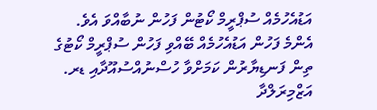އަޑުއެހުމެއް ސުޕްރީމް ކޯޓުން ފަހުން ނުބާއްވަ އެވެ.
އެންމެ ފަހުން އަޑުއެހުމެއް ބޭއްވި ފަހުން ސުޕްރީމް ކޯޓުގެ ތިން ފަނޑިޔާރުން ކަމަށްވާ ހުސްނުއްސުއޫދާއި ޑރ. އަޒްމިރަލްދާ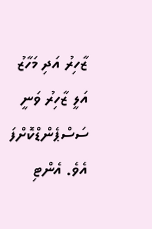ޒާހިރު އަދި މަހާޒު އަލީ ޒާހިރު ވަނީ ސަސްޕެންޑްކޮށްފަ އެވެ. އެންޓި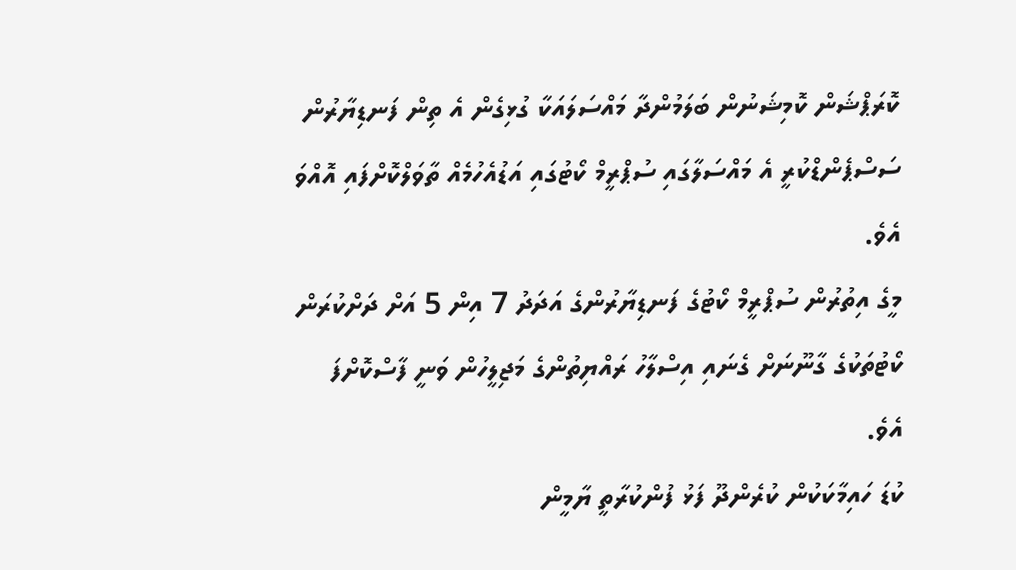ކޮރަޕްޝަން ކޮމިޝަނުން ބަލަމުންދާ މައްސަލައަކާ ގުޅިގެން އެ ތިން ފަނޑިޔާރުން ސަސްޕެންޑްކުރީ އެ މައްސަލާގައި ސުޕްރީމް ކޯޓުގައި އަޑުއެހުމެއް ތާވަލްކޮށްފައި އޮއްވަ އެވެ.
މީގެ އިތުރުން ސުޕްރީމް ކޯޓުގެ ފަނޑިޔާރުންގެ އަދަދު 7 އިން 5 އަށް ދަށްކުރަން ކޯޓުތަކުގެ ގާނޫނަށް ގެނައި އިސްލާހު ރައްޔިތުންގެ މަޖިލީހުން ވަނީ ފާސްކޮށްފަ އެވެ.
ކުޑަ ހައިމާކަކުން ކުރެންދޫ ފަޅު ފުންކުރާތީ ޔާމީން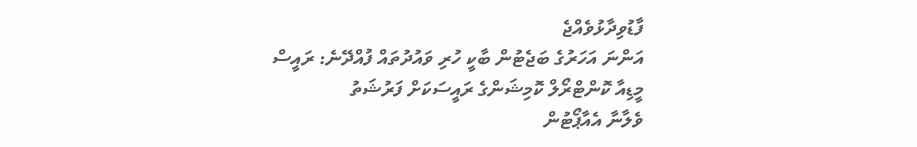ފާޑުވިދާޅުވެއްޖެ
އަންނަ އަހަރުގެ ބަޖެޓުން ބާކީ ހުރި ވައުދުތައް ފުއްދޭނެ: ރައީސް
މީޑިއާ ކޮންޓްރޯލް ކޮމިޝަންގެ ރައީސަކަށް ފަރުޝަތު
ވެލާނާ އެއާޕޯޓުން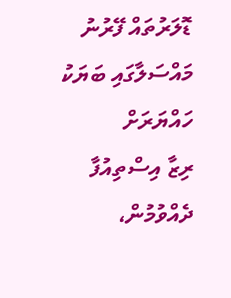ޑޮލަރުތައް ފޭރުނު މައްސަލާގައި ބަޔަކު ހައްޔަރަށް
ރިޒާ އިސްތިއުފާ ދެއްވުމުން،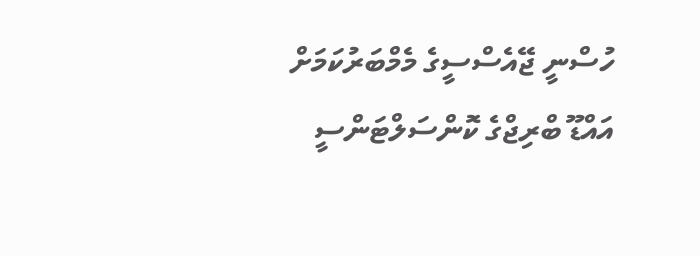ހުސްނީ ޖޭއެސްސީގެ މެމްބަރުކަމަށް
އައްޑޫ ބްރިޖްގެ ކޮންސަލްޓަންސީ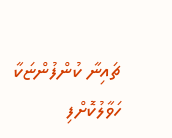ޗައިނާ ކުންފުންޏަކާ ހަވާލުކޮށްފި